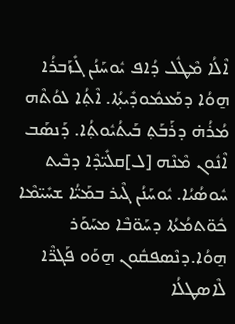ܐܶܠܳܐ ܡܶܛܽܠ ܕܳܐܦ ܝܽܘܚܰܢܳܢ ܓܺܙܰܒܪܳܐ ܗ̱ܘܳܐ ܕܡܰܥܡܽܘܕܺܝܬ݂ܳܐ. ܐܶܬ݂ܳܐ ܠܘܳܬܶܗ ܡܳܪܳܗ̇ ܕܪܰܒܰܬ݂ ܒܰܝܬܳܝܽܘܬ݂ܳܐ. ܕܰܢܣܰܒ ܐܶܢܽܘܢ ܡܶܢܶܗ [ܠ]ܩܠܺܝ̈ܕܶܐ ܕܒܶܝܬ ܚܽܘܣܳܝܳܐ. ܝܽܘܚܰܢܳܢ ܓܶܝܪ ܒܡܰܝ̈ܳܐ ܫܚܺܝ̈ܡܶܐ ܟܽܘ̈ܬܡܳܬܳܐ ܕܚܰܘ̈ܒܶܐ ܡܚܰܘܰܪ ܗ̱ܘܳܐ.ܕܢܶܣܦܩܽܘܢ ܗ̱ܘܰܘ ܦܰܓܪ̈ܶܐ ܠܶܐܣܛܠܳܐ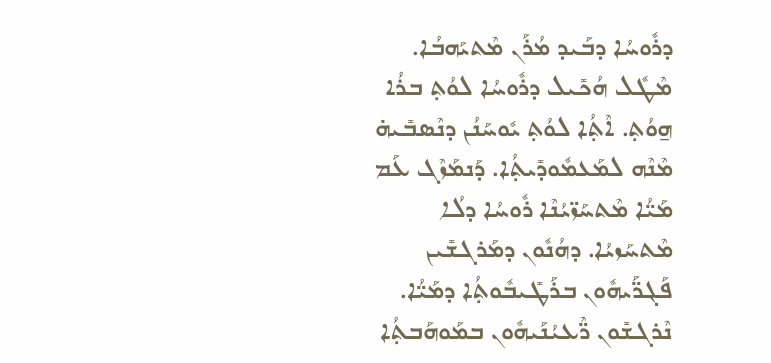ܕܪܽܘܚܳܐ ܕܒܰܝܕ ܡܳܪܰܢ ܡܶܬܝܰܗܒܳܐ. ܡܶܛܽܠ ܗܳܟܺܝܠ ܕܪܽܘܚܳܐ ܠܘܳܬ݂ ܒܪܳܐ ܗ̱ܘܳܬ݂. ܐܶܬ݂ܳܐ ܠܘܳܬ݂ ܝܽܘܚܰܢܳܢ ܕܢܶܣܒܺܝܗ̇ ܡܶܢܶܗ ܠܡܰܥܡܽܘܕܺܝܬ݂ܳܐ. ܕܰܢܡܰܙܶܓ ܥܰܡ ܡܰܝ̈ܳܐ ܡܶܬܚܰܙ̈ܝܳܢܶܐ ܪܽܘܚܳܐ ܕܠܳܐ ܡܶܬܚܰܙܝܳܐ. ܕܗܳܢܽܘܢ ܕܡܰܪܓܫܺܝܢ ܦܰܓܪ̈ܰܝܗܽܘܢ ܒܪܰܛܺܝܒܽܘܬ݂ܳܐ ܕܡܰܝ̈ܳܐ. ܢܶܪܓܫܺܘܢ ܪ̈ܶܥܝܳܢܰܝܗܽܘܢ ܒܡܰܘܗܰܒܬ݂ܳܐ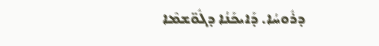ܕܪܽܘܚܳܐ. ܕܰܐܝܟܰܢܳܐ ܕܓܽܘ̈ܫܡܶܐ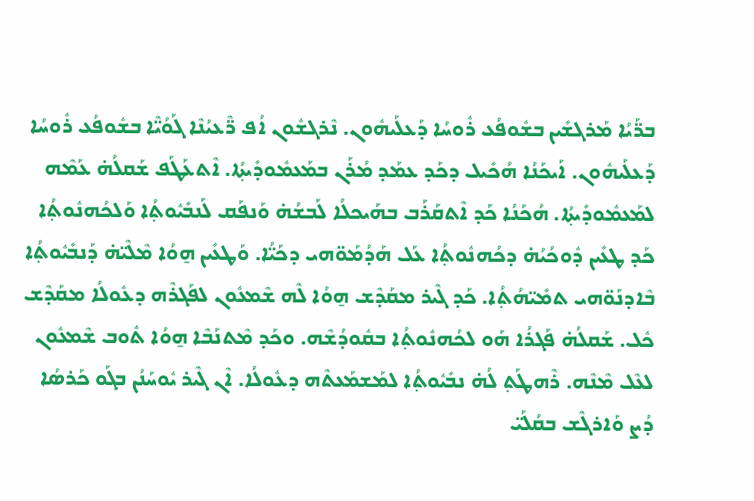ܒܪ̈ܰܝܳܐ ܡܰܪܓܫܺܝܢ ܒܫܽܘܦܳܥ ܪܽܘܚܳܐ ܕܰܥܠܰܝܗܽܘܢ. ܢܶܪܓܫܽܘܢ ܐܳܦ ܪ̈ܶܥܝܳܢܶܐ ܓܰܘܳܝ̈ܶܐ ܒܫܽܘܦܳܥ ܪܽܘܚܳܐ ܕܰܥܠܰܝܗܽܘܢ. ܐܰܝܟܰܢܳܐ ܗܳܟܺܝܠ ܕܟܰܕ ܥܡܰܕ ܡܳܪܰܢ ܒܡܰܥܡܽܘܕܺܝܬ݂ܳܐ. ܐܶܬܥܰܛܰܦ ܫܰܩܠܳܗ̇ ܥܰܡܶܗ ܠܡܰܥܡܽܘܕܺܝܬ݂ܳܐ. ܗܳܟܰܢܳܐ ܟܰܕ ܐܶܬܩܰܪܰܒ ܒܗܰܝܟܠܳܐ ܠܰܒܫܳܗ̇ ܘܰܢܦܰܩ ܠܰܢܒܺܝܽܘܬ݂ܳܐ ܘܰܠܟܳܗܢܽܘܬ݂ܳܐ ܟܰܕ ܛܥܺܝܢ ܕܽܘܟܳܝܳܗ̇ ܕܟܳܗܢܽܘܬ݂ܳܐ ܥܰܠ ܗܰܕܳܡܰܘ̈ܗܝ ܕܟܰܝ̈ܳܐ. ܘܰܛܥܺܝܢ ܗ̱ܘܳܐ ܡܶܠܶܝ̈ܗ̇ ܕܰܢܒܺܝܽܘܬ݂ܳܐ ܒܶܐܕܢܰܘ̈ܗܝ ܬܡܺܝ̈ܗܳܬ݂ܳܐ. ܟܰܕ ܓܶܝܪ ܡܩܰܕܶܫ ܗ̱ܘܳܐ ܠܶܗ ܫܶܡܥܽܘܢ ܠܦܰܓܪܶܗ ܕܥܽܘܠܳܐ ܡܩܰܕܶܫ ܟܽܠ. ܫܰܩܠܳܗ̇ ܦܰܓܪܳܐ ܗܰܘ ܠܟܳܗܢܽܘܬ݂ܳܐ ܒܩܽܘܕܳܫܶܗ. ܘܟܰܕ ܡܶܬܢܰܒܶܐ ܗ̱ܘܳܐ ܬܽܘܒ ܫܶܡܥܽܘܢ ܠܥܶܠ ܡܶܢܶܗ. ܪܶܗܛܰܬ݂ ܠܳܗ̇ ܢܒܺܝܽܘܬ݂ܳܐ ܠܡܰܫܡܰܥܬܶܗ ܕܥܽܘܠܳܐ. ܐܶܢ ܓܶܝܪ ܝܽܘܚܰܢܳܢ ܒܓܰܘ ܟܰܪܣܳܐ ܕܳܨ ܘܰܐܪܓܶܫ ܒܩܳܠܰܝ̈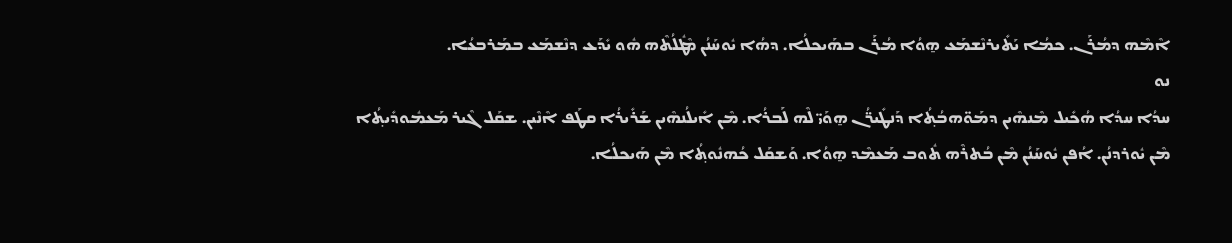ܐܶܡܶܗ ܕܡܳܪܰܢ. ܟܡܳܐ ܝܰܬܺܝܪܢܶܫܡܰܥ ܗ̱ܘܳܐ ܡܳܪܰܢ ܒܗܰܝܟܠܳܐ. ܕܗܳܐ ܝܽܘܚܰܢܳܢ ܡܶܛܽܠܳܬܶܗ ܗܽܘ ܝܺܕܰܥ ܕܢܶܫܡܰܥ ܒܡܰܪܒܥܳܐ.
ܢܘ
ܚܕܳܐ ܚܕܳܐ ܗܳܟܺܝܠ ܡܶܢܗܶܝܢ ܕܡܰܘ̈ܗܒܳܬ݂ܳܐ ܕܰܢܛܺܝܪ̈ܳܢ ܗ̱ܘܰܝ̈ ܠܶܗ ܠܰܒܪܳܐ. ܡܶܢ ܐܺܝܠܳܢܗܶܝܢ ܫܰܪܺܝܪܳܐ ܩܛܰܦ ܐܶܢܶܝܢ. ܫܩܰܠ ܓܶܝܪ ܡܰܥܡܽܘܕܺܝܬ݂ܳܐ ܡܶܢ ܝܽܘܪܕܢܳܢ. ܐܳܦܢ ܝܽܘܚܰܢܳܢ ܡܶܢ ܒܳܬܪܶܗ ܬܽܘܒ ܡܰܥܡܶܕ ܗ̱ܘܳܐ. ܘܰܫܩܰܠ ܟܳܗܢܽܘܬ݂ܳܐ ܡܶܢ ܗܰܝܟܠܳܐ.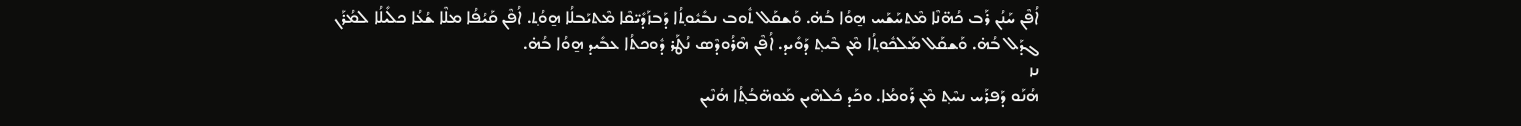ܐܳܦܶܢ ܚܰܢܳܢ ܪܰܒ ܟܳܗ̈ܢܶܐ ܡܶܬܚܰܫܰܚ ܗ̱ܘܳܐ ܒܳܗ̇. ܘܰܫܩܰܠ ܬܽܘܒ ܢܒܺܝܽܘܬ݂ܳܐ ܕܰܒܙܰܕܺܝ̈ܩܶܐ ܡܶܬܝܰܒܠܳܐ ܗ̱ܘܳܬ݂. ܐܳܦܶܢ ܩܰܝܳܦܳܐ ܡܠܶܐ ܫܳܥܳܐ ܟܠܺܝܠܳܐ ܠܡܳܪܰܢ ܓܕܰܠ ܒܳܗ̇. ܘܰܫܩܰܠ ܡܰܠܟܽܘܬ݂ܳܐ ܡܶܢ ܒܶܝܬ݂ ܕܰܘܺܝܕ. ܐܳܦܶܢ ܗܶܪܳܘܕܶܣ ܢܳܛܰܪ ܕܽܘܟܬܳܐ ܥܒܺܝܕ ܗ̱ܘܳܐ ܒܳܗ̇.
ܢܙ
ܗܳܢܰܘ ܕܰܦܪܰܚ ܢܚܶܬ݂ ܡܶܢ ܪܰܘܡܳܐ. ܘܟܰܕ ܟܽܠܗܶܝܢ ܡܰܘܗ̈ܒܳܬ݂ܳܐ ܗܳܢܶܝܢ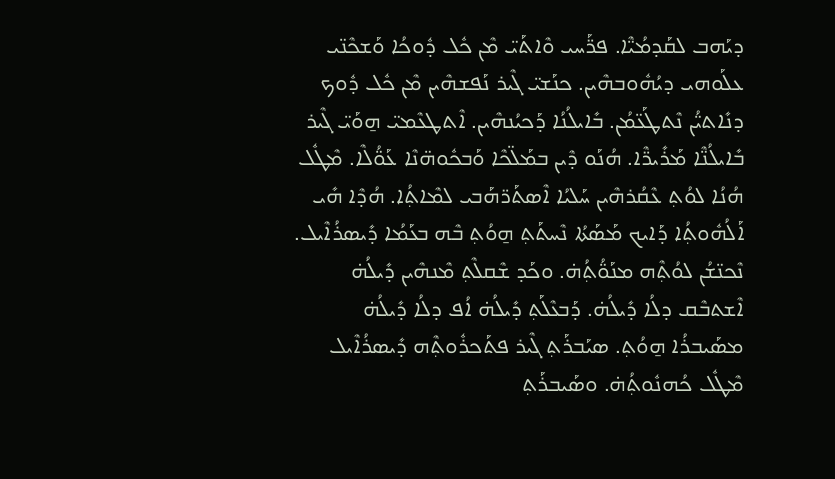ܕܝܰܗܒ ܠܩܰܕܡܳܝ̈ܶܐ. ܦܪ̈ܰܚܝ ܘܶܐܬܰܝ̈ ܡܶܢ ܟܽܠ ܕܽܘܟܳܐ ܘܰܫܟܶܢ̈ܝ ܥܠܰܘܗܝ ܕܝܳܗܽܘܒܗܶܝܢ. ܟܢܰܫܝ̈ ܓܶܝܪ ܢܰܦܫܗܶܝܢ ܡܶܢ ܟܽܠ ܕܽܘܟ ܕܢܺܐܬܝ̈ܳܢ ܢܶܬܛܰܥ̈ܡܳܢ. ܒܺܐܝܠܳܢܳܐ ܕܰܟܝܳܢܗܶܝܢ. ܐܶܬܛܥܶܡܝ̈ ܗ̱ܘܰܝ̈ ܓܶܝܪ ܒܺܐܝܠܳܢ̈ܶܐ ܡܰܪܺܝܪ̈ܶܐ. ܗܳܢܰܘ ܕܶܝܢ ܒܡܰܠ̈ܟܶܐ ܘܰܒܟܽܘܗ̈ܢܶܐ ܥܰܘ̈ܳܠܶܐ. ܡܶܛܽܠ ܗܳܢܳܐ ܠܘܳܬ݂ ܥܶܩܳܪܗܶܝܢ ܚܰܠܝܳܐ ܐܶܣܬܰܪ̈ܗܰܒܝ ܠܡܶܐܬ݂ܳܐ. ܗܳܕܶܐ ܗܺܝ ܐܰܠܳܗܽܘܬ݂ܳܐ ܕܰܐܝܟ ܡܰܣܰܬܳܐ ܢܶܚܬܰܬ݂ ܗ̱ܘܳܬ݂ ܒܶܗ ܒܥܰܡܳܐ ܕܺܝܣܪܳܐܶܝܠ. ܢܶܟܢ̈ܫܳܢ ܠܘܳܬ݂ܶܗ ܡܢܰܘ̈ܳܬ݂ܳܗ̇. ܘܟܰܕ ܫܶܩܠܶܬ݂ ܡܶܢܗܶܝܢ ܕܺܝܠܳܗ̇ ܐܶܫܬܒܶܩ ܕܠܳܐ ܕܺܝܠܳܗ̇. ܕܰܒܥܶܠܰܬ݂ ܕܺܝܠܳܗ̇ ܐܳܦ ܕܠܳܐ ܕܺܝܠܳܗ̇ ܡܣܰܝܒܪܳܐ ܗ̱ܘܳܬ݂. ܣܝܰܒܪܰܬ݂ ܓܶܝܪ ܦܬܰܟܪܽܘܬ݂ܶܗ ܕܺܝܣܪܳܐܶܝܠ ܡܶܛܽܠ ܟܳܗܢܽܘܬ݂ܳܗ̇. ܘܣܰܝܒܪܰܬ݂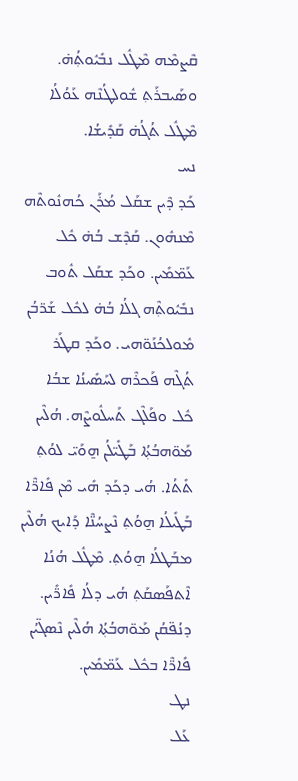ܩܶܨܡܶܗ ܡܶܛܽܠ ܢܒܺܝܽܘܬ݂ܳܗ̇. ܘܣܰܝܒܪܰܬ݂ ܫܽܘܠܛܳܢܶܗ ܥܰܘܳܠܳܐ ܡܶܛܽܠ ܬܳܓܳܗ̇ ܩܰܕܺܝܫܳܐ.
ܢܚ
ܟܰܕ ܕܶܝܢ ܫܩܰܠ ܡܳܪܰܢ ܟܳܗܢܽܘܬܶܗ ܡܶܢܗܽܘܢ. ܩܰܕܶܫ ܒܳܗ̇ ܟܽܠ ܥܰܡ̈ܡܺܝܢ. ܘܟܰܕ ܫܩܰܠ ܬܽܘܒ ܢܒܺܝܽܘܬ݂ܶܗ ܓܠܳܐ ܒܳܗ̇ ܠܟܽܠ ܫܰܪ̈ܒܳܢ ܡܽܘܠܟܳܢܰܘ̈ܗܝ. ܘܟܰܕ ܩܛܰܪ ܬܳܓܶܗ ܦܰܟܪܶܗ ܠܚܰܣܺܝܢܳܐ ܫܒܳܐ ܟܽܠ ܘܦܰܠܶܓ ܬܰܚܠܽܘܨܶܗ. ܗܳܠܶܝܢ ܡܰܘ̈ܗܒܳܬ݂ܳܐ ܒܰܛܺܝ̈ܠܳܢ ܗ̱ܘܰܝ̈ ܠܘܳܬ݂ ܬܺܬܳܐ. ܗܳܝ ܕܟܰܕ ܗܺܝ ܡܶܢ ܦܺܐܪ̈ܶܐ ܒܰܛܺܝܠܳܐ ܗ̱ܘܳܬ݂ ܢܶܨܚܳܢ̈ܶܐ ܕܰܐܝܟ ܗܳܠܶܝܢ ܡܒܰܛܠܳܐ ܗ̱ܘܳܬ݂. ܡܶܛܽܠ ܗܳܢܳܐ ܐܶܬܦܰܣܩܰܬ݂ ܗܳܝ ܕܠܳܐ ܦܺܐܪ̈ܺܝܢ. ܕܢܳܦ̈ܩܳܢ ܡܰܘ̈ܗܒܳܬ݂ܳܐ ܗܳܠܶܝܢ ܢܶܣܓ̈ܝܳܢ ܦܺܐܪ̈ܶܐ ܒܟܽܠ ܥܰܡ̈ܡܺܝܢ.
ܢܛ
ܥܰܠ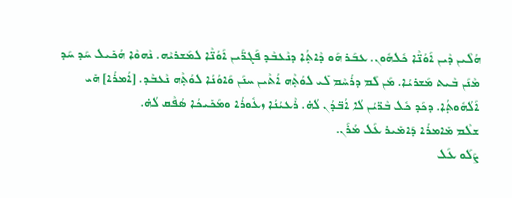ܗܳܠܶܝܢ ܕܶܝܢ ܐܰܘܳܢ̈ܶܐ ܟܽܠܗܽܘܢ. ܥܒܰܪ ܗܰܘ ܕܶܐܬ݂ܳܐ ܕܢܶܥܒܶܕ ܦܰܓܪ̈ܰܝܢ ܐܰܘܳܢ̈ܶܐ ܠܡܰܫܪܝܶܗ. ܢܶܗܘܶܐ ܗܳܟܺܝܠ ܚܰܕ ܚܰܕ ܡܶܢܰܢ ܒܶܝܬ ܡܰܫܪܝܳܐ. ܡܰܢ ܠܰܡ ܕܪܳܚܶܡ ܠܺܝ ܠܘܳܬ݂ܶܗ ܐܳܬܶܝܢ ܚܢܰܢ ܘܰܐܘܳܢܳܐ ܠܘܳܬ݂ܶܗ ܢܶܥܒܶܕ. [ܐܳܡܪܳܐ] ܗܺܝ ܐܰܠܳܗܽܘܬ݂ܳܐ. ܕܟܰܕ ܟܽܠ ܒܶܪ̈ܝܳܢ ܠܳܐ ܐܳܒ̈ܕܳܢ ܠܳܗ̇. ܪܶܥܝܳܢܳܐ ܙܥܽܘܪܳܐ ܘܡܰܟܺܝܟܳܐ ܣܳܦܶܩ ܠܳܗ̇.
ܫܠܶܡ ܡܺܐܡܪܳܐ ܕܰܐܡܺܝܪ ܥܰܠ ܡܳܪܰܢ.
ܨܰܠܰܘ ܥܰܠ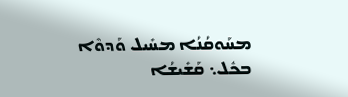ܡܚܰܘܩܳܢܳܐ ܡܚܺܝܠ ܘܰܕܘܶܐ ܒܟܽܠ܆ ܩܰܫܺܝܫܳܐ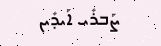ܨܰܒܪܺܝ ܐܰܝܕܺܝܢ